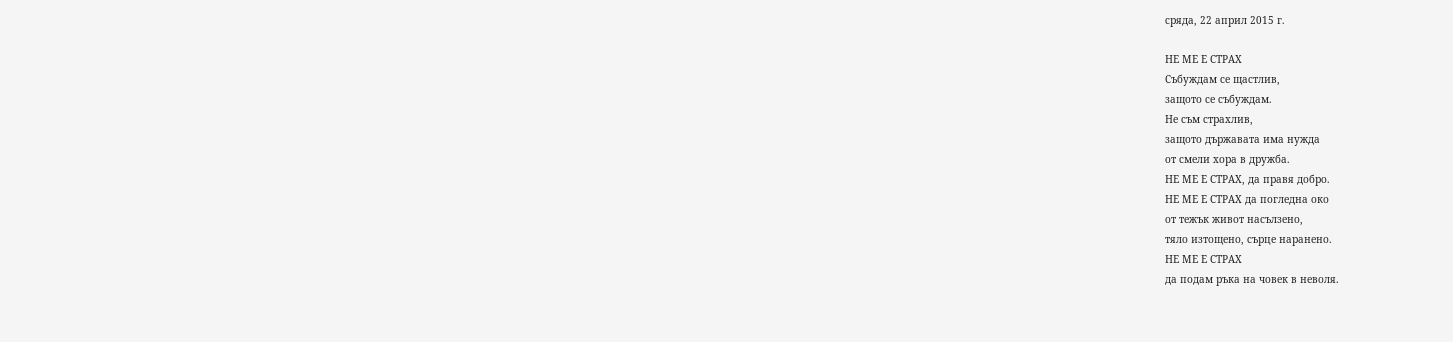сряда, 22 април 2015 г.

НЕ МЕ Е СТРАХ
Събуждам се щастлив,
защото се събуждам.
Не съм страхлив,
защото държавата има нужда
от смели хора в дружба.
НЕ МЕ Е СТРАХ, да правя добро.
НЕ МЕ Е СТРАХ да погледна око
от тежък живот насълзено,
тяло изтощено, сърце наранено.
НЕ МЕ Е СТРАХ
да подам ръка на човек в неволя.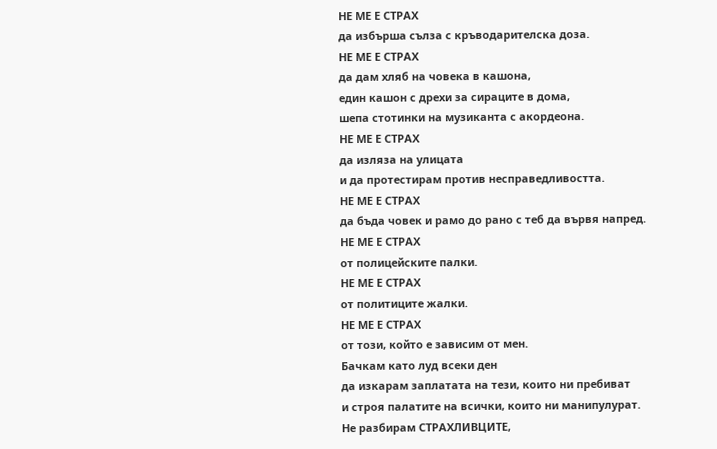НЕ МЕ Е СТРАХ
да избърша сълза с кръводарителска доза.
НЕ МЕ Е СТРАХ
да дам хляб на човека в кашона,
един кашон с дрехи за сираците в дома,
шепа стотинки на музиканта с акордеона.
НЕ МЕ Е СТРАХ
да изляза на улицата
и да протестирам против несправедливостта.
НЕ МЕ Е СТРАХ
да бъда човек и рамо до рано с теб да вървя напред.
НЕ МЕ Е СТРАХ
от полицейските палки.
НЕ МЕ Е СТРАХ
от политиците жалки.
НЕ МЕ Е СТРАХ
от този, който е зависим от мен.
Бачкам като луд всеки ден
да изкарам заплатата на тези, които ни пребиват
и строя палатите на всички, които ни манипулурат.
Не разбирам СТРАХЛИВЦИТЕ,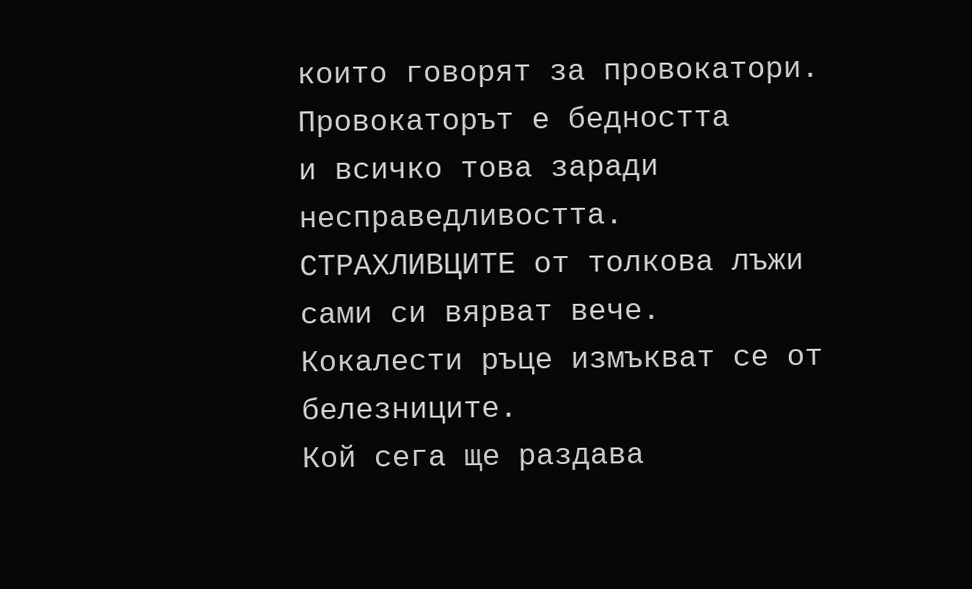които говорят за провокатори.
Провокаторът е бедността
и всичко това заради несправедливостта.
СТРАХЛИВЦИТЕ от толкова лъжи
сами си вярват вече.
Кокалести ръце измъкват се от белезниците.
Кой сега ще раздава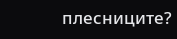плесниците?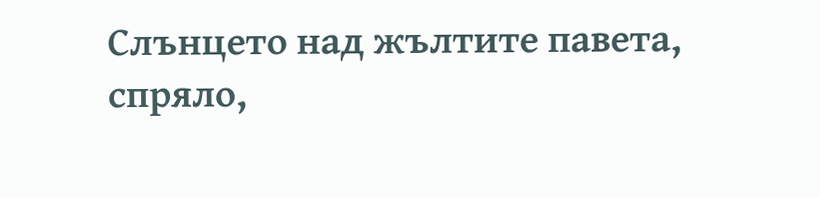Слънцето над жълтите павета,
спряло,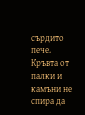сърдито пече.
Кръвта от палки и камъни не спира да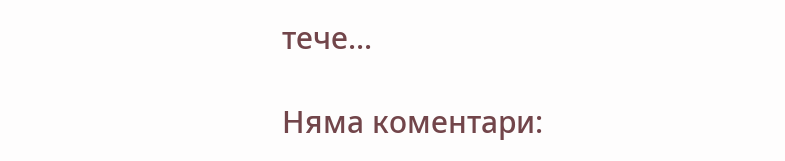тече...

Няма коментари: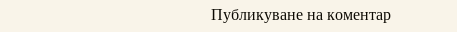Публикуване на коментар